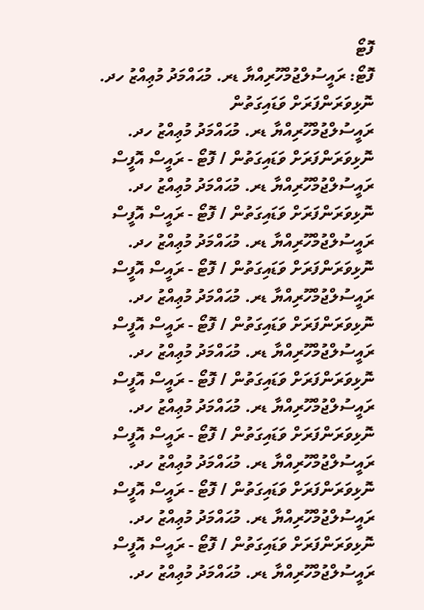ފޮޓޯ
ފޮޓޯ: ރައީސުލްޖުމްހޫރިއްޔާ ޑރ. މުޙައްމަދު މުޢިއްޒު ހދ. ނޮޅިވަރަންފަރަށް ވަޑައިގަތުން
ރައީސުލްޖުމްހޫރިއްޔާ ޑރ. މުޙައްމަދު މުޢިއްޒު ހދ. ނޮޅިވަރަންފަރަށް ވަޑައިގަތުން / ފޮޓޯ - ރައީސް އޮފީސް
ރައީސުލްޖުމްހޫރިއްޔާ ޑރ. މުޙައްމަދު މުޢިއްޒު ހދ. ނޮޅިވަރަންފަރަށް ވަޑައިގަތުން / ފޮޓޯ - ރައީސް އޮފީސް
ރައީސުލްޖުމްހޫރިއްޔާ ޑރ. މުޙައްމަދު މުޢިއްޒު ހދ. ނޮޅިވަރަންފަރަށް ވަޑައިގަތުން / ފޮޓޯ - ރައީސް އޮފީސް
ރައީސުލްޖުމްހޫރިއްޔާ ޑރ. މުޙައްމަދު މުޢިއްޒު ހދ. ނޮޅިވަރަންފަރަށް ވަޑައިގަތުން / ފޮޓޯ - ރައީސް އޮފީސް
ރައީސުލްޖުމްހޫރިއްޔާ ޑރ. މުޙައްމަދު މުޢިއްޒު ހދ. ނޮޅިވަރަންފަރަށް ވަޑައިގަތުން / ފޮޓޯ - ރައީސް އޮފީސް
ރައީސުލްޖުމްހޫރިއްޔާ ޑރ. މުޙައްމަދު މުޢިއްޒު ހދ. ނޮޅިވަރަންފަރަށް ވަޑައިގަތުން / ފޮޓޯ - ރައީސް އޮފީސް
ރައީސުލްޖުމްހޫރިއްޔާ ޑރ. މުޙައްމަދު މުޢިއްޒު ހދ. ނޮޅިވަރަންފަރަށް ވަޑައިގަތުން / ފޮޓޯ - ރައީސް އޮފީސް
ރައީސުލްޖުމްހޫރިއްޔާ ޑރ. މުޙައްމަދު މުޢިއްޒު ހދ. ނޮޅިވަރަންފަރަށް ވަޑައިގަތުން / ފޮޓޯ - ރައީސް އޮފީސް
ރައީސުލްޖުމްހޫރިއްޔާ ޑރ. މުޙައްމަދު މުޢިއްޒު ހދ.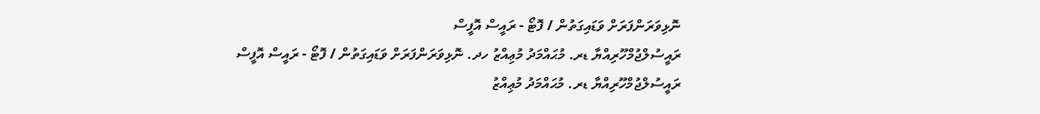ނޮޅިވަރަންފަރަށް ވަޑައިގަތުން / ފޮޓޯ - ރައީސް އޮފީސް
ރައީސުލްޖުމްހޫރިއްޔާ ޑރ. މުޙައްމަދު މުޢިއްޒު ހދ. ނޮޅިވަރަންފަރަށް ވަޑައިގަތުން / ފޮޓޯ - ރައީސް އޮފީސް
ރައީސުލްޖުމްހޫރިއްޔާ ޑރ. މުޙައްމަދު މުޢިއްޒު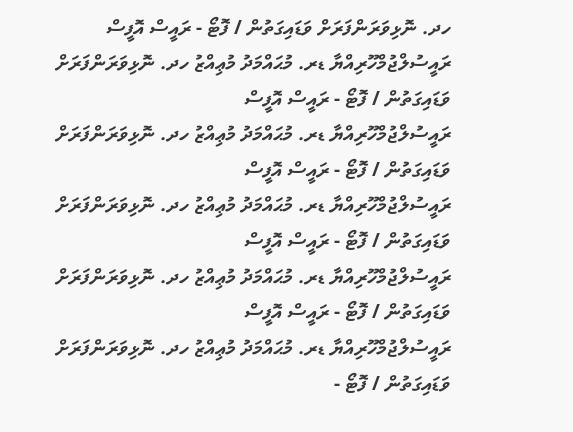ހދ. ނޮޅިވަރަންފަރަށް ވަޑައިގަތުން / ފޮޓޯ - ރައީސް އޮފީސް
ރައީސުލްޖުމްހޫރިއްޔާ ޑރ. މުޙައްމަދު މުޢިއްޒު ހދ. ނޮޅިވަރަންފަރަށް ވަޑައިގަތުން / ފޮޓޯ - ރައީސް އޮފީސް
ރައީސުލްޖުމްހޫރިއްޔާ ޑރ. މުޙައްމަދު މުޢިއްޒު ހދ. ނޮޅިވަރަންފަރަށް ވަޑައިގަތުން / ފޮޓޯ - ރައީސް އޮފީސް
ރައީސުލްޖުމްހޫރިއްޔާ ޑރ. މުޙައްމަދު މުޢިއްޒު ހދ. ނޮޅިވަރަންފަރަށް ވަޑައިގަތުން / ފޮޓޯ - ރައީސް އޮފީސް
ރައީސުލްޖުމްހޫރިއްޔާ ޑރ. މުޙައްމަދު މުޢިއްޒު ހދ. ނޮޅިވަރަންފަރަށް ވަޑައިގަތުން / ފޮޓޯ - ރައީސް އޮފީސް
ރައީސުލްޖުމްހޫރިއްޔާ ޑރ. މުޙައްމަދު މުޢިއްޒު ހދ. ނޮޅިވަރަންފަރަށް ވަޑައިގަތުން / ފޮޓޯ -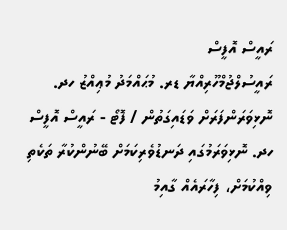ރައީސް އޮފީސް
ރައީސުލްޖުމްހޫރިއްޔާ ޑރ. މުޙައްމަދު މުޢިއްޒު ހދ. ނޮޅިވަރަންފަރަށް ވަޑައިގަތުން / ފޮޓޯ - ރައީސް އޮފީސް
ހދ. ނޮޅިވަރަމުގައި ދަނޑުވެރިކަމަށް ބޭނުންކުރާ ތަކެތި ވިއްކުމަށް، ފިހާރައެއް ގާއިމު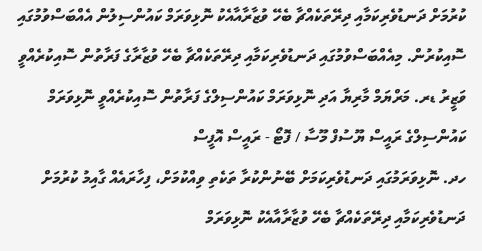ކުރުމަށް ދަނޑުވެރިކަމާއި ދިރޭތަކެއްޗާ ބެހޭ ވުޒާރާއާއެކު ނޮޅިވަރަމް ކައުންސިލުން އެއްބަސްވުމުގައި ސޮއިކުރުން. މިއެއްބަސްވުމުގައި ދަނޑުވެރިކަމާއި ދިރޭތަކެއްޗާ ބެހޭ ވުޒާރާގެ ފަރާތުން ސޮއިކުރެއްވީ ވަޒީރު ޑރ. މަރްޔަމް މާރިޔާ އަދި ނޮޅިވަރަމް ކައުންސިލްގެ ފަރާތުން ސޮއިކުރެއްވީ ނޮޅިވަރަމް ކައުންސިލްގެ ރައީސް ޔޫސުފް މޫސާ / ފޮޓޯ - ރައީސް އޮފީސް
ހދ. ނޮޅިވަރަމުގައި ދަނޑުވެރިކަމަށް ބޭނުންކުރާ ތަކެތި ވިއްކުމަށް، ފިހާރައެއް ގާއިމު ކުރުމަށް ދަނޑުވެރިކަމާއި ދިރޭތަކެއްޗާ ބެހޭ ވުޒާރާއާއެކު ނޮޅިވަރަމް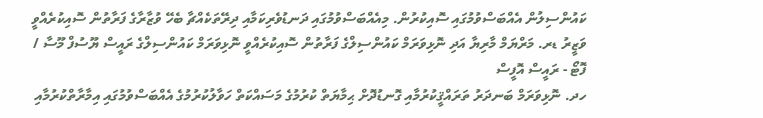ކައުންސިލުން އެއްބަސްވުމުގައި ސޮއިކުރުން. މިއެއްބަސްވުމުގައި ދަނޑުވެރިކަމާއި ދިރޭތަކެއްޗާ ބެހޭ ވުޒާރާގެ ފަރާތުން ސޮއިކުރެއްވީ ވަޒީރު ޑރ. މަރްޔަމް މާރިޔާ އަދި ނޮޅިވަރަމް ކައުންސިލްގެ ފަރާތުން ސޮއިކުރެއްވީ ނޮޅިވަރަމް ކައުންސިލްގެ ރައީސް ޔޫސުފް މޫސާ / ފޮޓޯ - ރައީސް އޮފީސް
ހދ. ނޮޅިވަރަމް ބަނދަރު ތަރައްޤީކުރުމާއި ގޮނޑުދޮށް ޙިމާޔަތް ކުރުމުގެ މަސައްކަތް ހަވާލުކުރުމުގެ އެއްބަސްވުމުގައި އިމާރާތްކުރުމާއި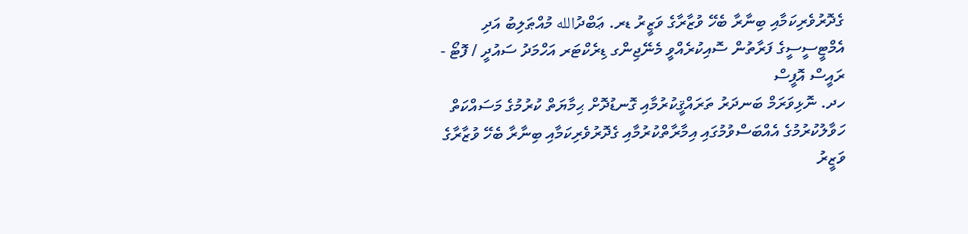ގެދޮރުވެރިކަމާއި ބިނާރާ ބެހޭ ވުޒާރާގެ ވަޒީރު ޑރ. ޢަބްދުالله މުއްޠަލިބު އަދި އެމްޓީސީސީގެ ފަރާތުން ސޮއިކުރެއްވީ މެނޭޖިންގ ޑިރެކްޓަރ އަހްމަދު ސައުދީ / ފޮޓޯ - ރައީސް އޮފީސް
ހދ. ނޮޅިވަރަމް ބަނދަރު ތަރައްޤީކުރުމާއި ގޮނޑުދޮށް ޙިމާޔަތް ކުރުމުގެ މަސައްކަތް ހަވާލުކުރުމުގެ އެއްބަސްވުމުގައި އިމާރާތްކުރުމާއި ގެދޮރުވެރިކަމާއި ބިނާރާ ބެހޭ ވުޒާރާގެ ވަޒީރު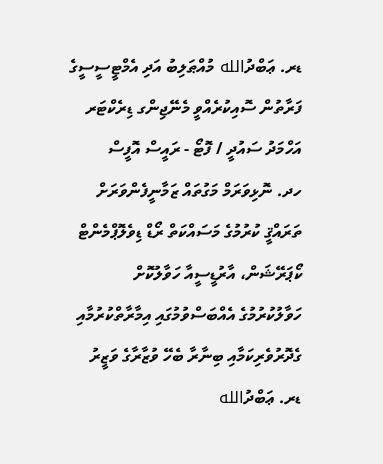ޑރ. ޢަބްދުالله މުއްޠަލިބު އަދި އެމްޓީސީސީގެ ފަރާތުން ސޮއިކުރެއްވީ މެނޭޖިންގ ޑިރެކްޓަރ އަހްމަދު ސައުދީ / ފޮޓޯ - ރައީސް އޮފީސް
ހދ. ނޮޅިވަރަމް މަގުތައް ޒަމާނީފެންވަރަށް ތަރައްޤީ ކުރުމުގެ މަސައްކަތް ރޯޑް ޑިވެލޮޕްމެންޓް ކޯޕަރޭޝަން، އާރުޑީސީއާ ހަވާލުކޮށް ހަވާލުކުރުމުގެ އެއްބަސްވުމުގައި އިމާރާތްކުރުމާއި ގެދޮރުވެރިކަމާއި ބިނާރާ ބެހޭ ވުޒާރާގެ ވަޒީރު ޑރ. ޢަބްދުالله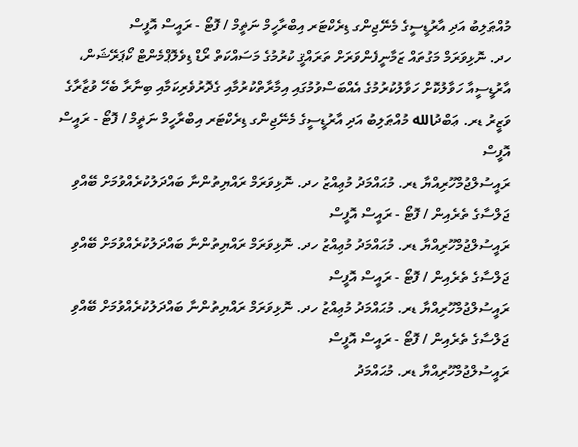މުއްޠަލިބު އަދި އާރުޑީސީގެ މެނޭޖިންގ ޑިރެކްޓަރ އިބްރާހީމް ނަޡީމް / ފޮޓޯ - ރައީސް އޮފީސް
ހދ. ނޮޅިވަރަމް މަގުތައް ޒަމާނީފެންވަރަށް ތަރައްޤީ ކުރުމުގެ މަސައްކަތް ރޯޑް ޑިވެލޮޕްމެންޓް ކޯޕަރޭޝަން، އާރުޑީސީއާ ހަވާލުކޮށް ހަވާލުކުރުމުގެ އެއްބަސްވުމުގައި އިމާރާތްކުރުމާއި ގެދޮރުވެރިކަމާއި ބިނާރާ ބެހޭ ވުޒާރާގެ ވަޒީރު ޑރ. ޢަބްދުالله މުއްޠަލިބު އަދި އާރުޑީސީގެ މެނޭޖިންގ ޑިރެކްޓަރ އިބްރާހީމް ނަޡީމް / ފޮޓޯ - ރައީސް އޮފީސް
ރައީސުލްޖުމްހޫރިއްޔާ ޑރ. މުޙައްމަދު މުޢިއްޒު ހދ. ނޮޅިވަރަމް ރައްޔިތުންނާ ބައްދަލުކުރެއްވުމަށް ބޭއްވި ޖަލްސާގެ ތެރެއިން / ފޮޓޯ - ރައީސް އޮފީސް
ރައީސުލްޖުމްހޫރިއްޔާ ޑރ. މުޙައްމަދު މުޢިއްޒު ހދ. ނޮޅިވަރަމް ރައްޔިތުންނާ ބައްދަލުކުރެއްވުމަށް ބޭއްވި ޖަލްސާގެ ތެރެއިން / ފޮޓޯ - ރައީސް އޮފީސް
ރައީސުލްޖުމްހޫރިއްޔާ ޑރ. މުޙައްމަދު މުޢިއްޒު ހދ. ނޮޅިވަރަމް ރައްޔިތުންނާ ބައްދަލުކުރެއްވުމަށް ބޭއްވި ޖަލްސާގެ ތެރެއިން / ފޮޓޯ - ރައީސް އޮފީސް
ރައީސުލްޖުމްހޫރިއްޔާ ޑރ. މުޙައްމަދު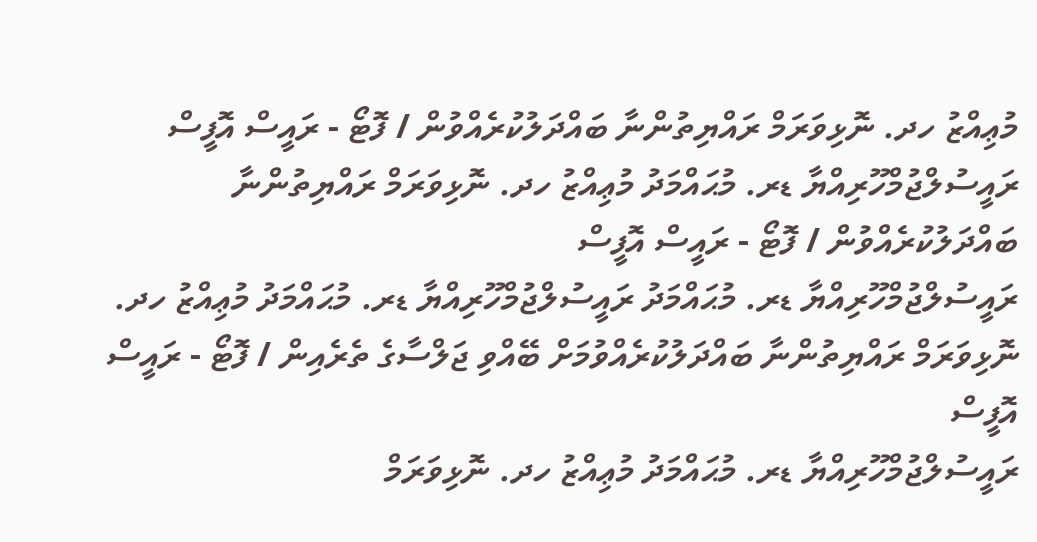މުޢިއްޒު ހދ. ނޮޅިވަރަމް ރައްޔިތުންނާ ބައްދަލުކުރެއްވުން / ފޮޓޯ - ރައީސް އޮފީސް
ރައީސުލްޖުމްހޫރިއްޔާ ޑރ. މުޙައްމަދު މުޢިއްޒު ހދ. ނޮޅިވަރަމް ރައްޔިތުންނާ ބައްދަލުކުރެއްވުން / ފޮޓޯ - ރައީސް އޮފީސް
ރައީސުލްޖުމްހޫރިއްޔާ ޑރ. މުޙައްމަދު ރައީސުލްޖުމްހޫރިއްޔާ ޑރ. މުޙައްމަދު މުޢިއްޒު ހދ. ނޮޅިވަރަމް ރައްޔިތުންނާ ބައްދަލުކުރެއްވުމަށް ބޭއްވި ޖަލްސާގެ ތެރެއިން / ފޮޓޯ - ރައީސް އޮފީސް
ރައީސުލްޖުމްހޫރިއްޔާ ޑރ. މުޙައްމަދު މުޢިއްޒު ހދ. ނޮޅިވަރަމް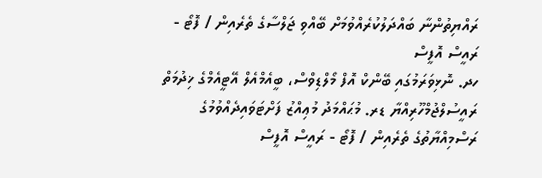ރައްޔިތުންނާ ބައްދަލުކުރެއްވުމަށް ބޭއްވި ޖަލްސާގެ ތެރެއިން / ފޮޓޯ - ރައީސް އޮފީސް
ހދ. ނޮޅިވަރަމުގައި ބޭންކް އޮފް މޯލްޑިވްސް، ބީއެމްއެލް އޭޓީއެމްގެ ޚިދުމަތް ރައީސުލްޖުމްހޫރިއްޔާ ޑރ. މުޙައްމަދު މުޢިއްޒު ފަށްޓަވައިދެއްވުމުގެ ރަސްމިއްޔާތުގެ ތެރެއިން / ފޮޓޯ - ރައީސް އޮފީސް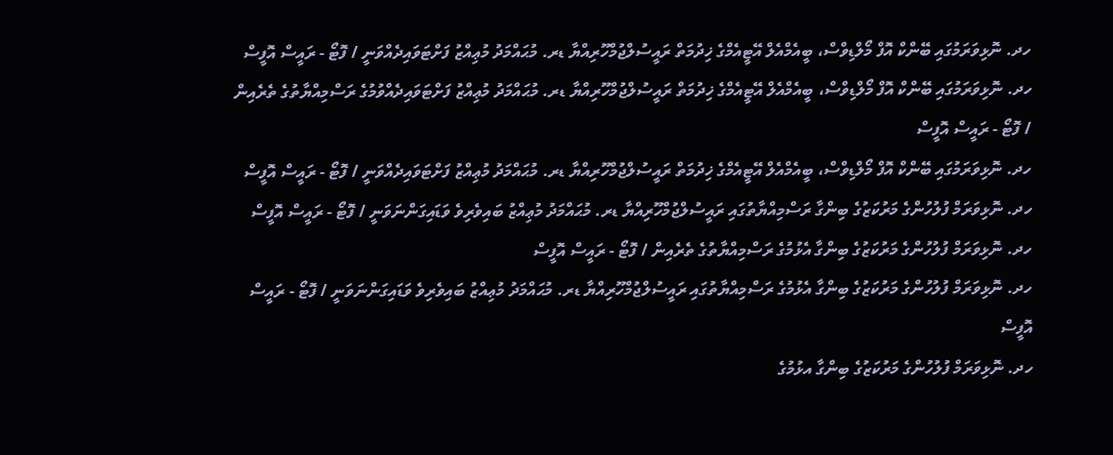ހދ. ނޮޅިވަރަމުގައި ބޭންކް އޮފް މޯލްޑިވްސް، ބީއެމްއެލް އޭޓީއެމްގެ ޚިދުމަތް ރައީސުލްޖުމްހޫރިއްޔާ ޑރ. މުޙައްމަދު މުޢިއްޒު ފަށްޓަވައިދެއްވަނީ / ފޮޓޯ - ރައީސް އޮފީސް
ހދ. ނޮޅިވަރަމުގައި ބޭންކް އޮފް މޯލްޑިވްސް، ބީއެމްއެލް އޭޓީއެމްގެ ޚިދުމަތް ރައީސުލްޖުމްހޫރިއްޔާ ޑރ. މުޙައްމަދު މުޢިއްޒު ފަށްޓަވައިދެއްވުމުގެ ރަސްމިއްޔާތުގެ ތެރެއިން / ފޮޓޯ - ރައީސް އޮފީސް
ހދ. ނޮޅިވަރަމުގައި ބޭންކް އޮފް މޯލްޑިވްސް، ބީއެމްއެލް އޭޓީއެމްގެ ޚިދުމަތް ރައީސުލްޖުމްހޫރިއްޔާ ޑރ. މުޙައްމަދު މުޢިއްޒު ފަށްޓަވައިދެއްވަނީ / ފޮޓޯ - ރައީސް އޮފީސް
ހދ. ނޮޅިވަރަމް ފުލުހުންގެ މަރުކަޒުގެ ބިންގާ ރަސްމިއްޔާތުގައި ރައީސުލްޖުމްހޫރިއްޔާ ޑރ. މުޙައްމަދު މުޢިއްޒު ބައިވެރިވެ ވަޑައިގަންނަވަނީ / ފޮޓޯ - ރައީސް އޮފީސް
ހދ. ނޮޅިވަރަމް ފުލުހުންގެ މަރުކަޒުގެ ބިންގާ އެޅުމުގެ ރަސްމިއްޔާތުގެ ތެރެއިން / ފޮޓޯ - ރައީސް އޮފީސް
ހދ. ނޮޅިވަރަމް ފުލުހުންގެ މަރުކަޒުގެ ބިންގާ އެޅުމުގެ ރަސްމިއްޔާތުގައި ރައީސުލްޖުމްހޫރިއްޔާ ޑރ. މުޙައްމަދު މުޢިއްޒު ބައިވެރިވެ ވަޑައިގަންނަވަނީ / ފޮޓޯ - ރައީސް އޮފީސް
ހދ. ނޮޅިވަރަމް ފުލުހުންގެ މަރުކަޒުގެ ބިންގާ އޅުމުގެ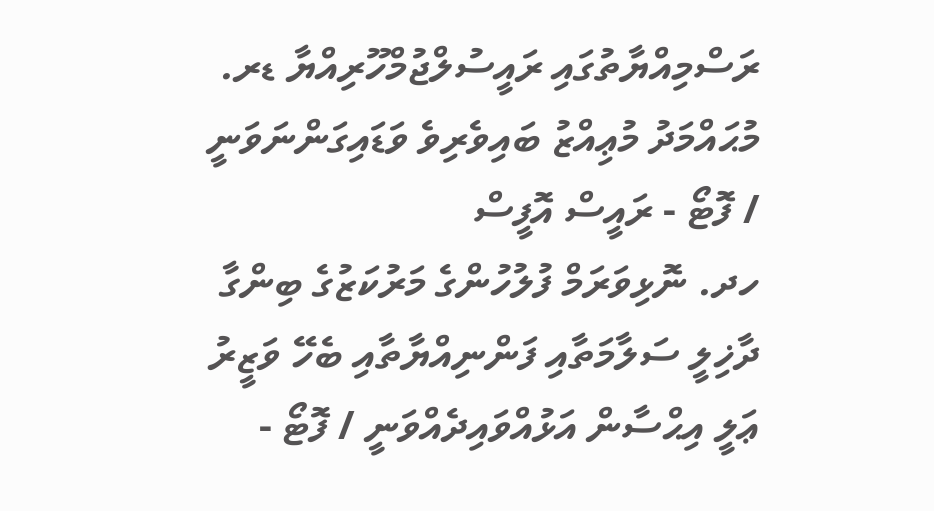ރަސްމިއްޔާތުގައި ރައީސުލްޖުމްހޫރިއްޔާ ޑރ. މުޙައްމަދު މުޢިއްޒު ބައިވެރިވެ ވަޑައިގަންނަވަނީ / ފޮޓޯ - ރައީސް އޮފީސް
ހދ. ނޮޅިވަރަމް ފުލުހުންގެ މަރުކަޒުގެ ބިންގާ ދާޚިލީ ސަލާމަތާއި ފަންނިއްޔާތާއި ބެހޭ ވަޒީރު ޢަލީ އިޙްސާން އަޅުއްވައިދެއްވަނީ / ފޮޓޯ -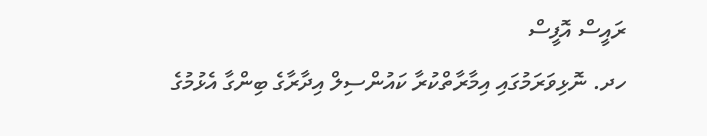ރައީސް އޮފީސް
ހދ. ނޮޅިވަރަމުގައި އިމާރާތްކުރާ ކައުންސިލް އިދާރާގެ ބިންގާ އެޅުމުގެ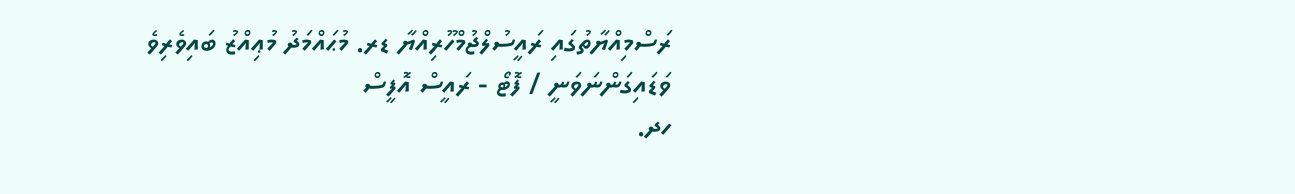ރަސްމިއްޔާތުގައި ރައީސުލްޖުމްހޫރިއްޔާ ޑރ. މުޙައްމަދު މުޢިއްޒު ބައިވެރިވެ ވަޑައިގަންނަވަނީ / ފޮޓޯ - ރައީސް އޮފީސް
ހދ.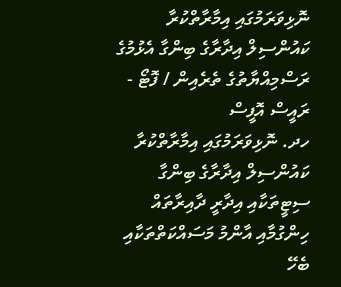ނޮޅިވަރަމުގައި އިމާރާތްކުރާ ކައުންސިލް އިދާރާގެ ބިންގާ އެޅުމުގެ ރަސްމިއްޔާތުގެ ތެރެއިން / ފޮޓޯ - ރައީސް އޮފީސް
ހދ. ނޮޅިވަރަމުގައި އިމާރާތްކުރާ ކައުންސިލް އިދާރާގެ ބިންގާ ސިޓީތަކާއި އިދާރީ ދާއިރާތައް ހިންގުމާއި އާންމު މަސައްކަތްތަކާއި ބެހޭ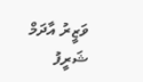ވަޒީރު އާދަމް ޝަރީފު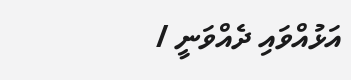އަޅުއްވައި ދެއްވަނީ /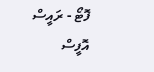ފޮޓޯ - ރައީސް އޮފީސް